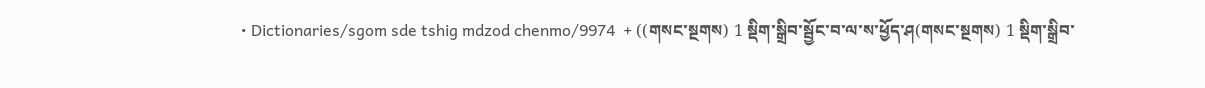• Dictionaries/sgom sde tshig mdzod chenmo/9974  + ((གསང་སྔགས) 1 སྡིག་སྒྲིབ་སྦྱོང་བ་ལ་ས་ཕྱོད་ཤ(གསང་སྔགས) 1 སྡིག་སྒྲིབ་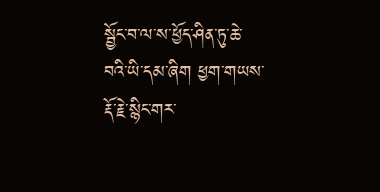སྦྱོང་བ་ལ་ས་ཕྱོད་ཤིན་ཏུ་ཆེ་བའི་ཡི་དམ་ཞིག ཕྱག་གཡས་རྡོ་རྗེ་སྙིང་གར་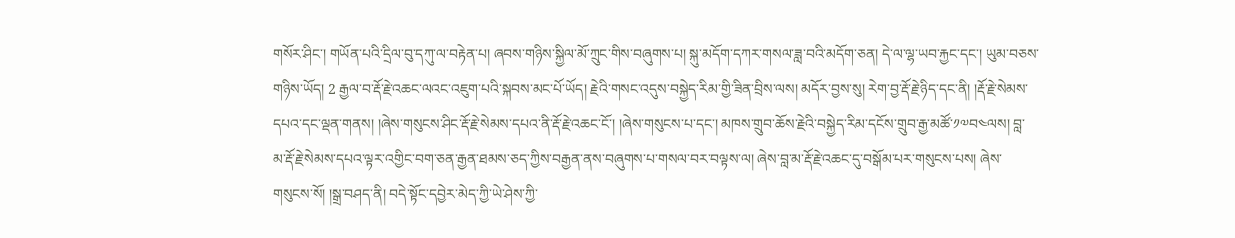གསོར་ཤིང་། གཡོན་པའི་དྲིལ་བུ་དཀུ་ལ་བརྟེན་པ། ཞབས་གཉིས་སྐྱིལ་མོ་ཀྲུང་གིས་བཞུགས་པ། སྐུ་མདོག་དཀར་གསལ་ཟླ་བའི་མདོག་ཅན། དེ་ལ་ལྷ་ཡབ་རྐྱང་དང་། ཡུམ་བཅས་གཉིས་ཡོད། 2 རྒྱལ་བ་རྡོ་རྗེ་འཆང་ལའང་འཇུག་པའི་སྐབས་མང་པོ་ཡོད། རྗེའི་གསང་འདུས་བསྐྱེད་རིམ་གྱི་ཟིན་བྲིས་ལས། མདོར་བྱས་སུ། རེག་བྱ་རྡོ་རྗེ་ཉིད་དང་ནི། །རྡོ་རྗེ་སེམས་དཔའ་དང་ལྡན་གནས། །ཞེས་གསུངས་ཤིང་རྡོ་རྗེ་སེམས་དཔའ་ནི་རྡོ་རྗེ་འཆང་ངོ་། །ཞེས་གསུངས་པ་དང་། མཁས་གྲུབ་ཆོས་རྗེའི་བསྐྱེད་རིམ་དངོས་གྲུབ་རྒྱ་མཚོ་༡༧བ༤ལས། བླ་མ་རྡོ་རྗེ་སེམས་དཔའ་ལྟར་འགྱིང་བག་ཅན་རྒྱན་ཐམས་ཅད་ཀྱིས་བརྒྱན་ནས་བཞུགས་པ་གསལ་བར་བལྟས་ལ། ཞེས་བླ་མ་རྡོ་རྗེ་འཆང་དུ་བསྒོམ་པར་གསུངས་པས། ཞེས་གསུངས་སོ། །སྒྲ་བཤད་ནི། བདེ་སྟོང་དབྱེར་མེད་ཀྱི་ཡེ་ཤེས་ཀྱི་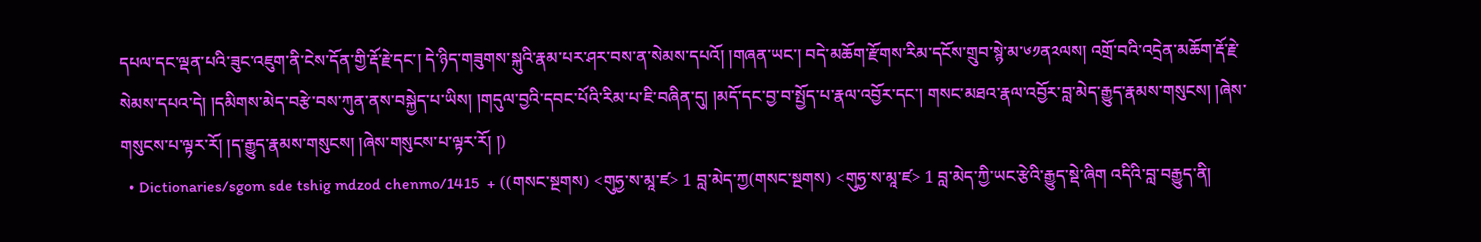དཔལ་དང་ལྡན་པའི་ཟུང་འཇུག་ནི་ངེས་དོན་གྱི་རྡོ་རྗེ་དང་། དེ་ཉིད་གཟུགས་སྐུའི་རྣམ་པར་ཤར་བས་ན་སེམས་དཔའོ། །གཞན་ཡང་། བདེ་མཆོག་རྫོགས་རིམ་དངོས་གྲུབ་སྙེ་མ་༦༡ན༢ལས། འགྲོ་བའི་འདྲེན་མཆོག་རྡོ་རྗེ་སེམས་དཔའ་དེ། །དམིགས་མེད་བརྩེ་བས་ཀུན་ནས་བསྐྱེད་པ་ཡིས། །གདུལ་བྱའི་དབང་པོའི་རིམ་པ་ཇི་བཞིན་དུ། །མདོ་དང་བྱ་བ་སྤྱོད་པ་རྣལ་འབྱོར་དང་། གསང་མཐའ་རྣལ་འབྱོར་བླ་མེད་རྒྱུད་རྣམས་གསུངས། །ཞེས་གསུངས་པ་ལྟར་རོ། །ད་རྒྱུད་རྣམས་གསུངས། །ཞེས་གསུངས་པ་ལྟར་རོ། །)
  • Dictionaries/sgom sde tshig mdzod chenmo/1415  + ((གསང་སྔགས) <གུཧྱ་ས་མཱ་ཛ> 1 བླ་མེད་ཀྱ(གསང་སྔགས) <གུཧྱ་ས་མཱ་ཛ> 1 བླ་མེད་ཀྱི་ཡང་རྩེའི་རྒྱུད་སྡེ་ཞིག འདིའི་བླ་བརྒྱུད་ནི།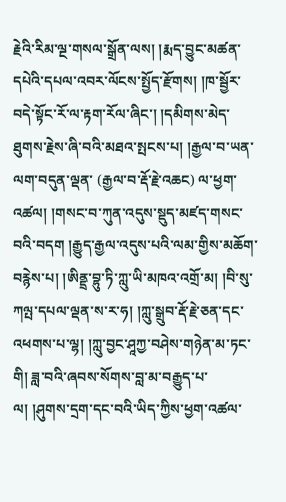རྗེའི་རིམ་ལྔ་གསལ་སྒྲོན་ལས། །རྨད་བྱུང་མཚན་དཔེའི་དཔལ་འབར་ལོངས་སྤྱོད་རྫོགས། །ཁ་སྦྱོར་བདེ་སྟོང་རོ་ལ་རྟག་རོལ་ཞིང་། །དམིགས་མེད་ཐུགས་རྗེས་ཞི་བའི་མཐའ་སྤངས་པ། །རྒྱལ་བ་ཡན་ལག་བདུན་ལྡན་ (རྒྱལ་བ་རྡོ་རྗེ་འཆང) ལ་ཕྱག་འཚལ། །གསང་བ་ཀུན་འདུས་སྡུད་མཛད་གསང་བའི་བདག །རྒྱུད་རྒྱལ་འདུས་པའི་ལམ་གྱིས་མཆོག་བརྙེས་པ། །ཨིནྡྲ་བྷུ་ཏི་ཀླུ་ཡི་མཁའ་འགྲོ་མ། །བི་སུ་ཀལྤ་དཔལ་ལྡན་ས་ར་ཧ། །ཀླུ་སྒྲུབ་རྡོ་རྗེ་ཅན་དང་འཕགས་པ་ལྷ། །ཀླུ་བྱང་ཤཱཀྱ་བཤེས་གཉེན་མ་ཏང་གི། ཟླ་བའི་ཞབས་སོགས་བླ་མ་བརྒྱུད་པ་ལ། །ཤུགས་དྲག་དང་བའི་ཡིད་ཀྱིས་ཕྱག་འཚལ་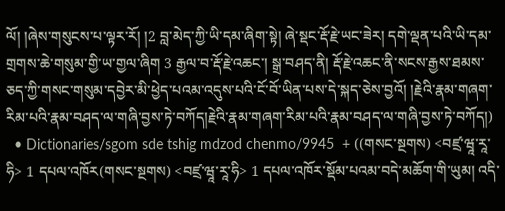ལོ། །ཞེས་གསུངས་པ་ལྟར་རོ། །2 བླ་མེད་ཀྱི་ཡི་དམ་ཞིག་སྟེ། ཞེ་སྡང་རྡོ་རྗེ་ཡང་ཟེར། དགེ་ལྡན་པའི་ཡི་དམ་གྲགས་ཆེ་གསུམ་གྱི་ཡ་གྱལ་ཞིག 3 རྒྱལ་བ་རྡོ་རྗེ་འཆང་། སྒྲ་བཤད་ནི། རྡོ་རྗེ་འཆང་ནི་སངས་རྒྱས་ཐམས་ཅད་ཀྱི་གསང་གསུམ་དབྱེར་མི་ཕྱེད་པའམ་འདུས་པའི་ངོ་བོ་ཡིན་པས་དེ་སྐད་ཅེས་བྱའོ། །རྗེའི་རྣམ་གཞག་རིམ་པའི་རྣམ་བཤད་ལ་གཞི་བྱས་ཏེ་བཀོད།རྗེའི་རྣམ་གཞག་རིམ་པའི་རྣམ་བཤད་ལ་གཞི་བྱས་ཏེ་བཀོད།)
  • Dictionaries/sgom sde tshig mdzod chenmo/9945  + ((གསང་སྔགས) <བཛྲ་ཝཱ་རཱ་ཧི> 1 དཔལ་འཁོར(གསང་སྔགས) <བཛྲ་ཝཱ་རཱ་ཧི> 1 དཔལ་འཁོར་སྡོམ་པའམ་བདེ་མཆོག་གི་ཡུམ། འདི་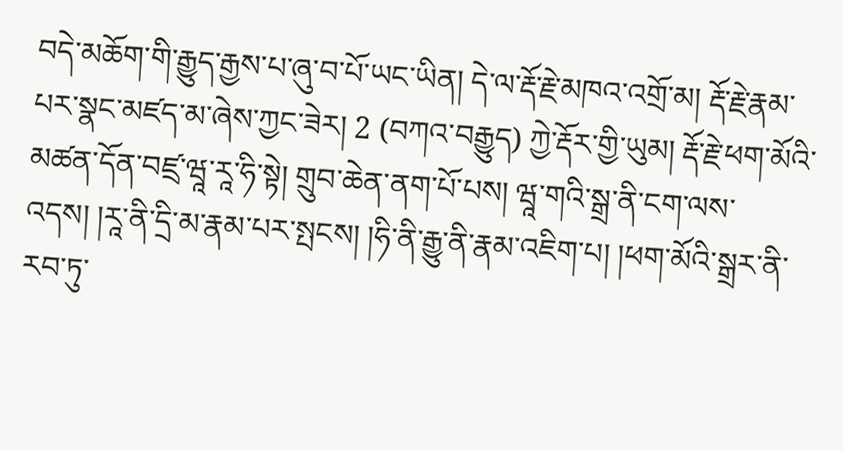བདེ་མཆོག་གི་རྒྱུད་རྒྱས་པ་ཞུ་བ་པོ་ཡང་ཡིན། དེ་ལ་རྡོ་རྗེ་མཁའ་འགྲོ་མ། རྡོ་རྗེ་རྣམ་པར་སྣང་མཛད་མ་ཞེས་ཀྱང་ཟེར། 2 (བཀའ་བརྒྱུད) ཀྱེ་རྡོར་གྱི་ཡུམ། རྡོ་རྗེ་ཕག་མོའི་མཚན་དོན་བཛྲ་ཝཱ་རཱ་ཧི་སྟེ། གྲུབ་ཆེན་ནག་པོ་པས། ཝཱ་གའི་སྒྲ་ནི་ངག་ལས་འདས། །རཱ་ནི་དྲི་མ་རྣམ་པར་སྤངས། །ཧི་ནི་རྒྱུ་ནི་རྣམ་འཇིག་པ། །ཕག་མོའི་སྒྲར་ནི་རབ་ཏུ་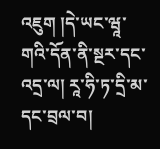འཇུག །དེ་ཡང་ཝཱ་གའི་དོན་ནི་སྔར་དང་འདྲ་ལ། རཱ་ཧི་ཏ་དྲི་མ་དང་བྲལ་བ།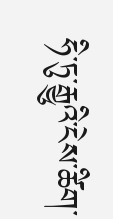ཧི་ཏུ་རྒྱུའི་ངེས་ཚིག་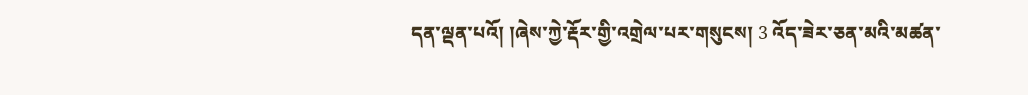དན་ལྡན་པའོ། །ཞེས་ཀྱེ་རྡོར་གྱི་འགྲེལ་པར་གསུངས། 3 འོད་ཟེར་ཅན་མའི་མཚན་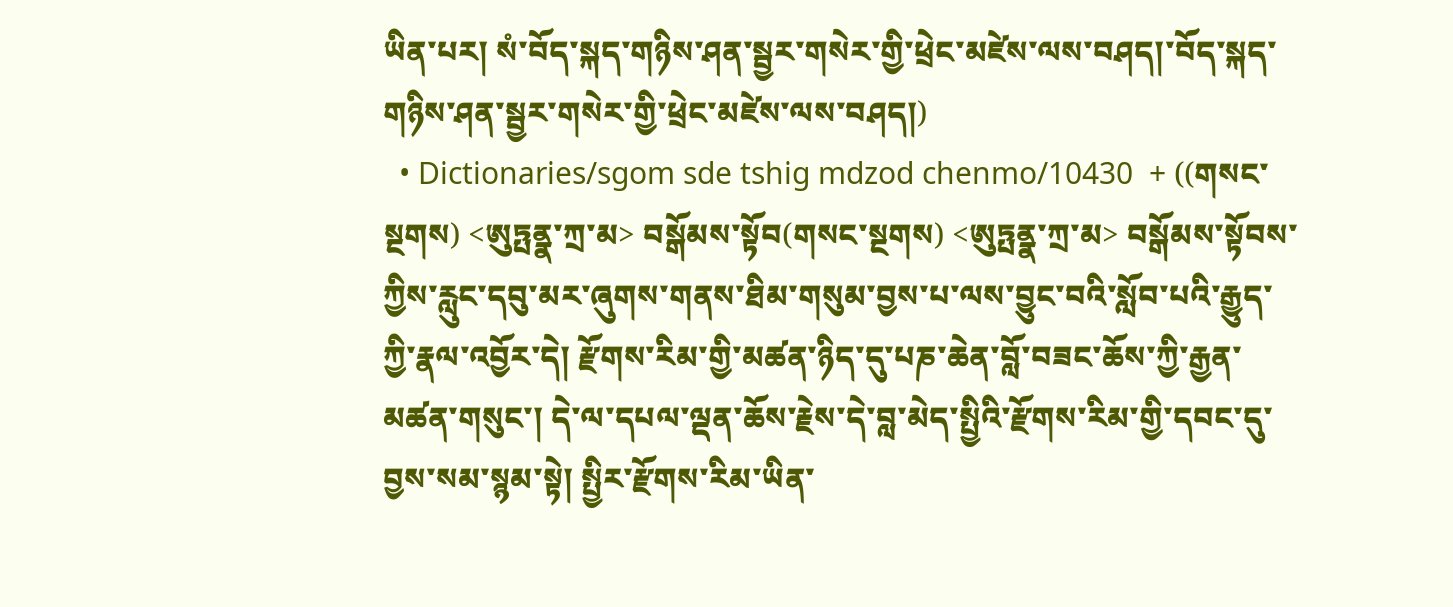ཡིན་པར། སཾ་བོད་སྐད་གཉིས་ཤན་སྦྱར་གསེར་གྱི་ཕྲེང་མཛེས་ལས་བཤད།་བོད་སྐད་གཉིས་ཤན་སྦྱར་གསེར་གྱི་ཕྲེང་མཛེས་ལས་བཤད།)
  • Dictionaries/sgom sde tshig mdzod chenmo/10430  + ((གསང་སྔགས) <ཨུཏྤནྣ་ཀྲ་མ> བསྒོམས་སྟོབ(གསང་སྔགས) <ཨུཏྤནྣ་ཀྲ་མ> བསྒོམས་སྟོབས་ཀྱིས་རླུང་དབུ་མར་ཞུགས་གནས་ཐིམ་གསུམ་བྱས་པ་ལས་བྱུང་བའི་སློབ་པའི་རྒྱུད་ཀྱི་རྣལ་འབྱོར་དེ། རྫོགས་རིམ་གྱི་མཚན་ཉིད་དུ་པཎ་ཆེན་བློ་བཟང་ཆོས་ཀྱི་རྒྱན་མཚན་གསུང་། དེ་ལ་དཔལ་ལྡན་ཆོས་རྗེས་དེ་བླ་མེད་སྤྱིའི་རྫོགས་རིམ་གྱི་དབང་དུ་བྱས་སམ་སྙམ་སྟེ། སྤྱིར་རྫོགས་རིམ་ཡིན་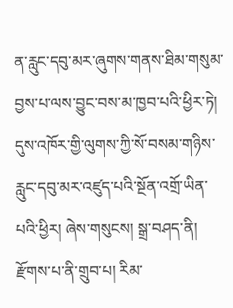ན་རླུང་དབུ་མར་ཞུགས་གནས་ཐིམ་གསུམ་བྱས་པ་ལས་བྱུང་བས་མ་ཁྱབ་པའི་ཕྱིར་ཏེ། དུས་འཁོར་གྱི་ལུགས་ཀྱི་སོ་བསམ་གཉིས་རླུང་དབུ་མར་འཛུད་པའི་སྔོན་འགྲོ་ཡིན་པའི་ཕྱིར། ཞེས་གསུངས། སྒྲ་བཤད་ནི། རྫོགས་པ་ནི་གྲུབ་པ། རིམ་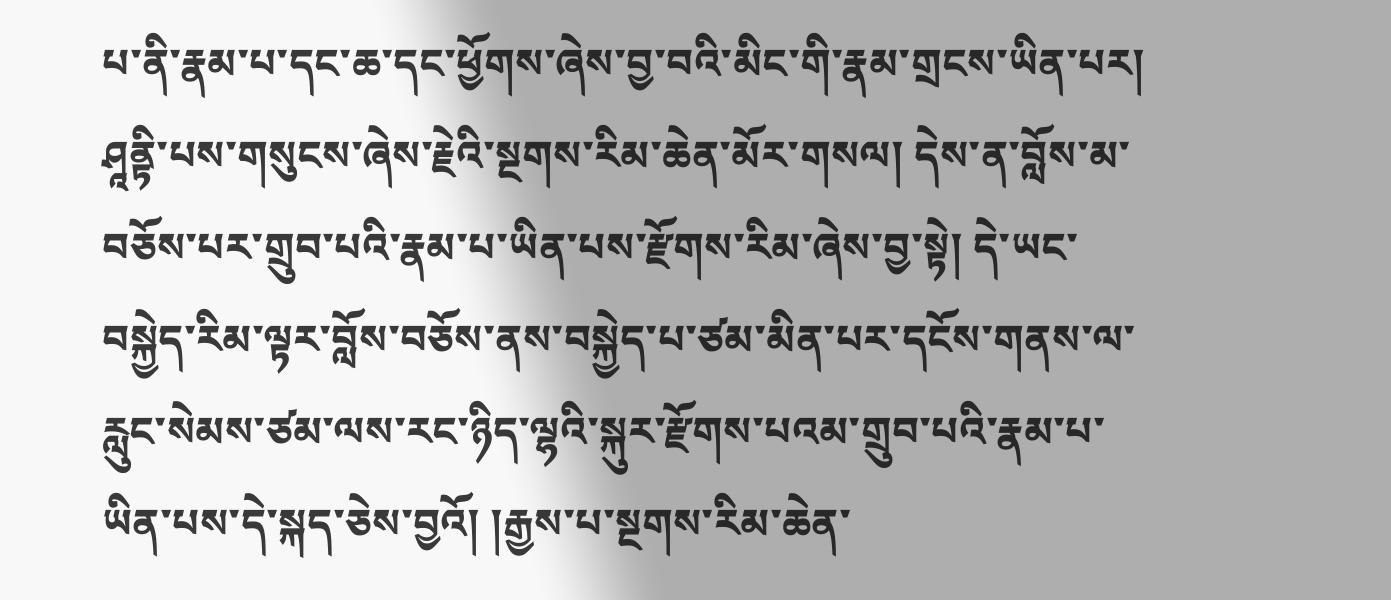པ་ནི་རྣམ་པ་དང་ཆ་དང་ཕྱོགས་ཞེས་བྱ་བའི་མིང་གི་རྣམ་གྲངས་ཡིན་པར། ཤཱནྟི་པས་གསུངས་ཞེས་རྗེའི་སྔགས་རིམ་ཆེན་མོར་གསལ། དེས་ན་བློས་མ་བཅོས་པར་གྲུབ་པའི་རྣམ་པ་ཡིན་པས་རྫོགས་རིམ་ཞེས་བྱ་སྟེ། དེ་ཡང་བསྐྱེད་རིམ་ལྟར་བློས་བཅོས་ནས་བསྐྱེད་པ་ཙམ་མིན་པར་དངོས་གནས་ལ་རླུང་སེམས་ཙམ་ལས་རང་ཉིད་ལྷའི་སྐུར་རྫོགས་པའམ་གྲུབ་པའི་རྣམ་པ་ཡིན་པས་དེ་སྐད་ཅེས་བྱའོ། །རྒྱས་པ་སྔགས་རིམ་ཆེན་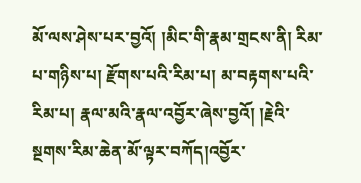མོ་ལས་ཤེས་པར་བྱའོ། །མིང་གི་རྣམ་གྲངས་ནི། རིམ་པ་གཉིས་པ། རྫོགས་པའི་རིམ་པ། མ་བརྟགས་པའི་རིམ་པ། རྣལ་མའི་རྣལ་འབྱོར་ཞེས་བྱའོ། །རྗེའི་སྔགས་རིམ་ཆེན་མོ་ལྟར་བཀོད།འབྱོར་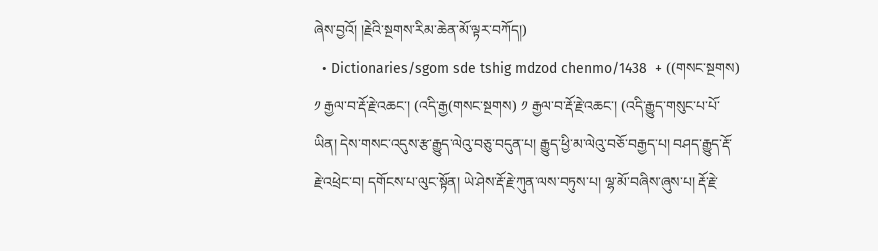ཞེས་བྱའོ། །རྗེའི་སྔགས་རིམ་ཆེན་མོ་ལྟར་བཀོད།)
  • Dictionaries/sgom sde tshig mdzod chenmo/1438  + ((གསང་སྔགས) ༡ རྒྱལ་བ་རྡོ་རྗེ་འཆང་། (འདི་རྒྱ(གསང་སྔགས) ༡ རྒྱལ་བ་རྡོ་རྗེ་འཆང་། (འདི་རྒྱུད་གསུང་པ་པོ་ཡིན། དེས་གསང་འདུས་རྩ་རྒྱུད་ལེའུ་བཅུ་བདུན་པ། རྒྱུད་ཕྱི་མ་ལེའུ་བཅོ་བརྒྱད་པ། བཤད་རྒྱུད་རྡོ་རྗེ་འཕྲེང་བ། དགོངས་པ་ལུང་སྟོན། ཡེ་ཤེས་རྡོ་རྗེ་ཀུན་ལས་བཏུས་པ། ལྷ་མོ་བཞིས་ཞུས་པ། རྡོ་རྗེ་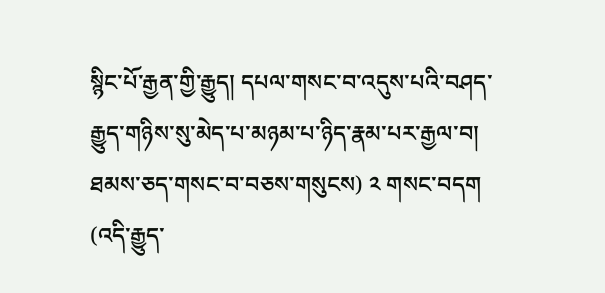སྙིང་པོ་རྒྱན་གྱི་རྒྱུད། དཔལ་གསང་བ་འདུས་པའི་བཤད་རྒྱུད་གཉིས་སུ་མེད་པ་མཉམ་པ་ཉིད་རྣམ་པར་རྒྱལ་བ། ཐམས་ཅད་གསང་བ་བཅས་གསུངས) ༢ གསང་བདག (འདི་རྒྱུད་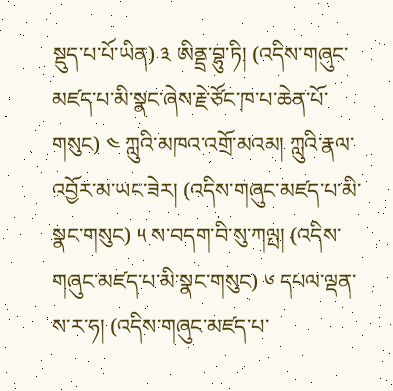སྡུད་པ་པོ་ཡིན) ༣ ཨིནྡྲ་བྷུ་ཏི། (འདིས་གཞུང་མཛད་པ་མི་སྣང་ཞེས་རྗེ་ཙོང་ཁ་པ་ཆེན་པོ་གསུང) ༤ ཀླུའི་མཁའ་འགྲོ་མའམ། ཀླུའི་རྣལ་འབྱོར་མ་ཡང་ཟེར། (འདིས་གཞུང་མཛད་པ་མི་སྣང་གསུང) ༥ ས་བདག་བི་སུ་ཀལྤ། (འདིས་གཞུང་མཛད་པ་མི་སྣང་གསུང) ༦ དཔལ་ལྡན་ས་ར་ཧ། (འདིས་གཞུང་མཛད་པ་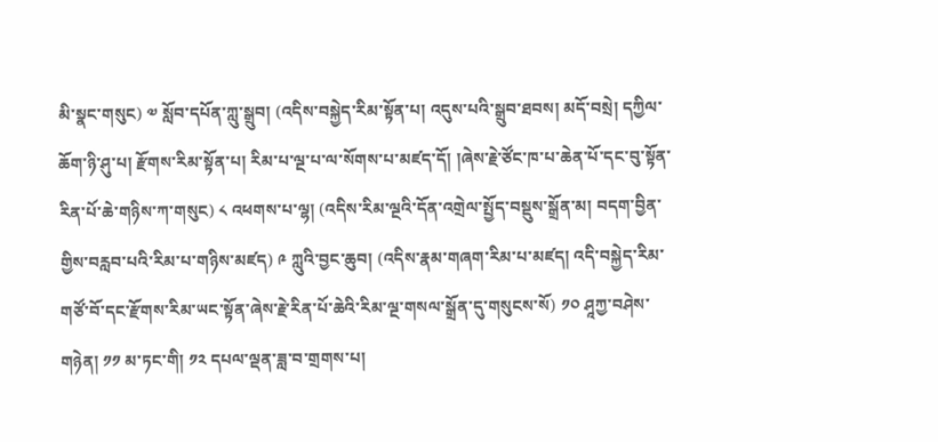མི་སྣང་གསུང) ༧ སློབ་དཔོན་ཀླུ་སྒྲུབ། (འདིས་བསྐྱེད་རིམ་སྟོན་པ། འདུས་པའི་སྒྲུབ་ཐབས། མདོ་བསྲེ། དཀྱིལ་ཆོག་ཉི་ཤུ་པ། རྫོགས་རིམ་སྟོན་པ། རིམ་པ་ལྔ་པ་ལ་སོགས་པ་མཛད་དོ། །ཞེས་རྗེ་ཙོང་ཁ་པ་ཆེན་པོ་དང་བུ་སྟོན་རིན་པོ་ཆེ་གཉིས་ཀ་གསུང) ༨ འཕགས་པ་ལྷ། (འདིས་རིམ་ལྔའི་དོན་འགྲེལ་སྤྱོད་བསྡུས་སྒྲོན་མ། བདག་བྱིན་གྱིས་བརླབ་པའི་རིམ་པ་གཉིས་མཛད) ༩ ཀླུའི་བྱང་ཆུབ། (འདིས་རྣམ་གཞག་རིམ་པ་མཛད། འདི་བསྐྱེད་རིམ་གཙོ་བོ་དང་རྫོགས་རིམ་ཡང་སྟོན་ཞེས་རྗེ་རིན་པོ་ཆེའི་རིམ་ལྔ་གསལ་སྒྲོན་དུ་གསུངས་སོ) ༡༠ ཤཱཀྱ་བཤེས་གཉེན། ༡༡ མ་ཏང་གི། ༡༢ དཔལ་ལྡན་ཟླ་བ་གྲགས་པ།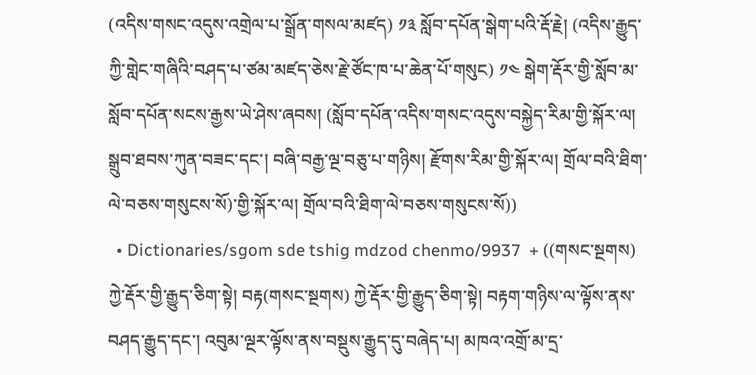(འདིས་གསང་འདུས་འགྲེལ་པ་སྒྲོན་གསལ་མཛད) ༡༣ སློབ་དཔོན་སྒེག་པའི་རྡོ་རྗེ། (འདིས་རྒྱུད་ཀྱི་གླེང་གཞིའི་བཤད་པ་ཙམ་མཛད་ཅེས་རྗེ་ཙོང་ཁ་པ་ཆེན་པོ་གསུང) ༡༤ སྒེག་རྡོར་གྱི་སློབ་མ་སློབ་དཔོན་སངས་རྒྱས་ཡེ་ཤེས་ཞབས། (སློབ་དཔོན་འདིས་གསང་འདུས་བསྐྱེད་རིམ་གྱི་སྐོར་ལ། སྒྲུབ་ཐབས་ཀུན་བཟང་དང་། བཞི་བརྒྱ་ལྔ་བཅུ་པ་གཉིས། རྫོགས་རིམ་གྱི་སྐོར་ལ། གྲོལ་བའི་ཐིག་ལེ་བཅས་གསུངས་སོ)་གྱི་སྐོར་ལ། གྲོལ་བའི་ཐིག་ལེ་བཅས་གསུངས་སོ))
  • Dictionaries/sgom sde tshig mdzod chenmo/9937  + ((གསང་སྔགས) ཀྱེ་རྡོར་གྱི་རྒྱུད་ཅིག་སྟེ། བརྟ(གསང་སྔགས) ཀྱེ་རྡོར་གྱི་རྒྱུད་ཅིག་སྟེ། བརྟག་གཉིས་ལ་ལྟོས་ནས་བཤད་རྒྱུད་དང་། འབུམ་ལྔར་ལྟོས་ནས་བསྡུས་རྒྱུད་དུ་བཞེད་པ། མཁའ་འགྲོ་མ་དྲ་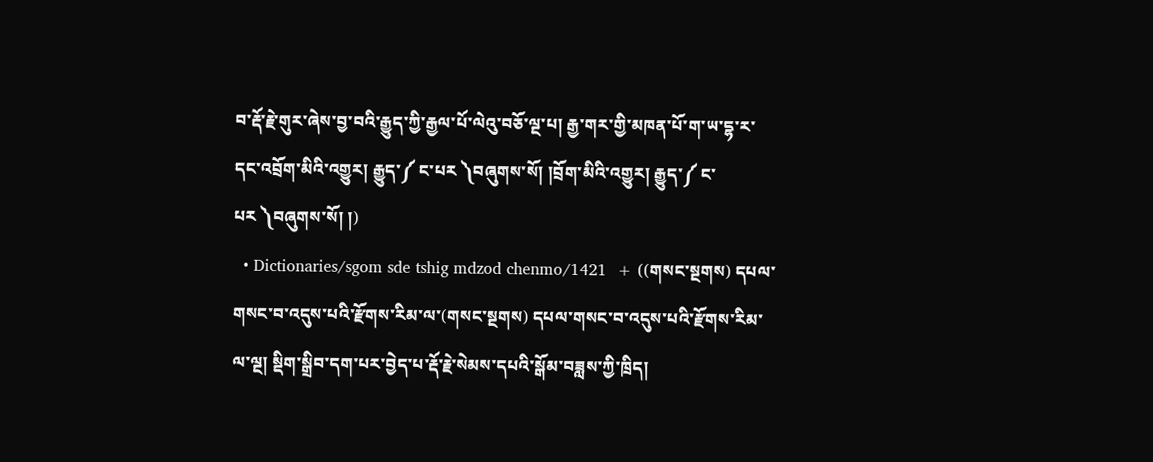བ་རྡོ་རྗེ་གུར་ཞེས་བྱ་བའི་རྒྱུད་ཀྱི་རྒྱལ་པོ་ལེའུ་བཅོ་ལྔ་པ། རྒྱ་གར་གྱི་མཁན་པོ་ག་ཡ་དྷ་ར་དང་འབྲོག་མིའི་འགྱུར། རྒྱུད་༼ ང་པར ༽བཞུགས་སོ། །བྲོག་མིའི་འགྱུར། རྒྱུད་༼ ང་པར ༽བཞུགས་སོ། །)
  • Dictionaries/sgom sde tshig mdzod chenmo/1421  + ((གསང་སྔགས) དཔལ་གསང་བ་འདུས་པའི་རྫོགས་རིམ་ལ་(གསང་སྔགས) དཔལ་གསང་བ་འདུས་པའི་རྫོགས་རིམ་ལ་ལྔ། སྡིག་སྒྲིབ་དག་པར་བྱེད་པ་རྡོ་རྗེ་སེམས་དཔའི་སྒོམ་བཟླས་ཀྱི་ཁྲིད།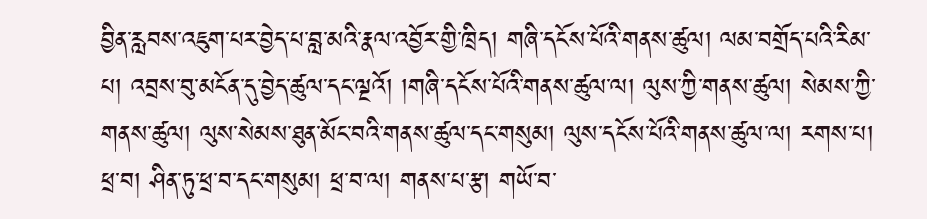བྱིན་རླབས་འཇུག་པར་བྱེད་པ་བླ་མའི་རྣལ་འབྱོར་གྱི་ཁྲིད། གཞི་དངོས་པོའི་གནས་ཚུལ། ལམ་བགྲོད་པའི་རིམ་པ། འབྲས་བུ་མངོན་དུ་བྱེད་ཚུལ་དང་ལྔའོ། །གཞི་དངོས་པོའི་གནས་ཚུལ་ལ། ལུས་ཀྱི་གནས་ཚུལ། སེམས་ཀྱི་གནས་ཚུལ། ལུས་སེམས་ཐུན་མོང་བའི་གནས་ཚུལ་དང་གསུམ། ལུས་དངོས་པོའི་གནས་ཚུལ་ལ། རགས་པ། ཕྲ་བ། ཤིན་ཏུ་ཕྲ་བ་དང་གསུམ། ཕྲ་བ་ལ། གནས་པ་རྩ། གཡོ་བ་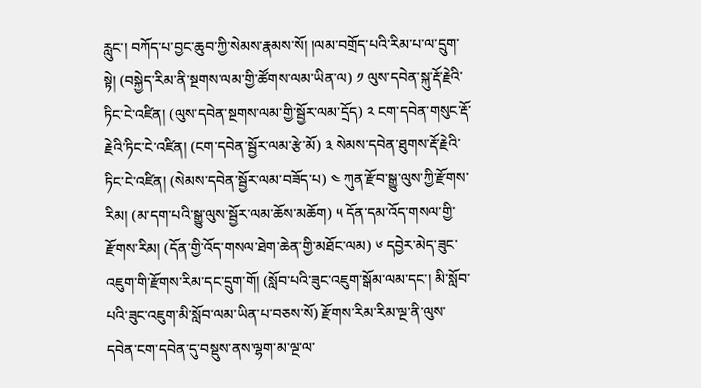རླུང་། བཀོད་པ་བྱང་ཆུབ་ཀྱི་སེམས་རྣམས་སོ། །ལམ་བགྲོད་པའི་རིམ་པ་ལ་དྲུག་སྟེ། (བསྐྱེད་རིམ་ནི་སྔགས་ལམ་གྱི་ཚོགས་ལམ་ཡིན་ལ) ༡ ལུས་དབེན་སྐུ་རྡོ་རྗེའི་ཏིང་ངེ་འཛིན། (ལུས་དབེན་སྔགས་ལམ་གྱི་སྦྱོར་ལམ་དྲོད) ༢ ངག་དབེན་གསུང་རྡོ་རྗེའི་ཏིང་ངེ་འཛིན། (ངག་དབེན་སྦྱོར་ལམ་རྩེ་མོ) ༣ སེམས་དབེན་ཐུགས་རྡོ་རྗེའི་ཏིང་ངེ་འཛིན། (སེམས་དབེན་སྦྱོར་ལམ་བཟོད་པ) ༤ ཀུན་རྫོབ་སྒྱུ་ལུས་ཀྱི་རྫོགས་རིམ། (མ་དག་པའི་སྒྱུ་ལུས་སྦྱོར་ལམ་ཆོས་མཆོག) ༥ དོན་དམ་འོད་གསལ་གྱི་རྫོགས་རིམ། (དོན་གྱི་འོད་གསལ་ཐེག་ཆེན་གྱི་མཐོང་ལམ) ༦ དབྱེར་མེད་ཟུང་འཇུག་གི་རྫོགས་རིམ་དང་དྲུག་གོ། (སློབ་པའི་ཟུང་འཇུག་སྒོམ་ལམ་དང་། མི་སློབ་པའི་ཟུང་འཇུག་མི་སློབ་ལམ་ཡིན་པ་བཅས་སོ) རྫོགས་རིམ་རིམ་ལྔ་ནི་ལུས་དབེན་ངག་དབེན་དུ་བསྡུས་ནས་ལྷག་མ་ལྔ་ལ་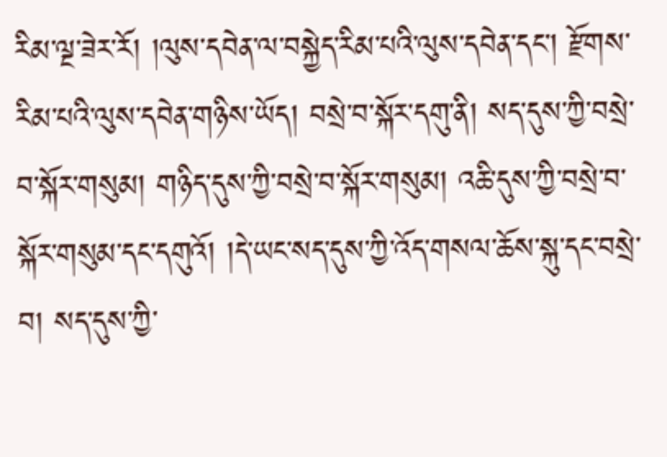རིམ་ལྔ་ཟེར་རོ། །ལུས་དབེན་ལ་བསྐྱེད་རིམ་པའི་ལུས་དབེན་དང་། རྫོགས་རིམ་པའི་ལུས་དབེན་གཉིས་ཡོད། བསྲེ་བ་སྐོར་དགུ་ནི། སད་དུས་ཀྱི་བསྲེ་བ་སྐོར་གསུམ། གཉིད་དུས་ཀྱི་བསྲེ་བ་སྐོར་གསུམ། འཆི་དུས་ཀྱི་བསྲེ་བ་སྐོར་གསུམ་དང་དགུའོ། །དེ་ཡང་སད་དུས་ཀྱི་འོད་གསལ་ཆོས་སྐུ་དང་བསྲེ་བ། སད་དུས་ཀྱི་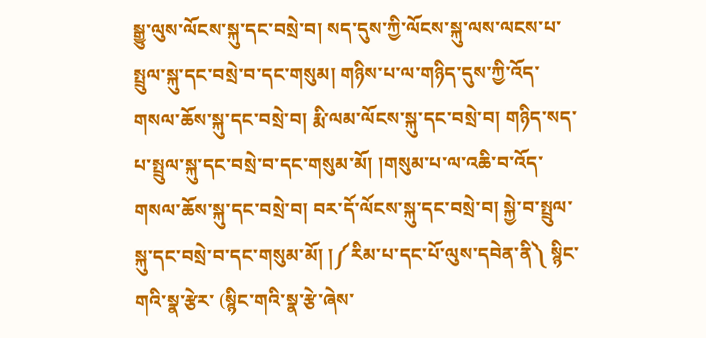སྒྱུ་ལུས་ལོངས་སྐུ་དང་བསྲེ་བ། སད་དུས་ཀྱི་ལོངས་སྐུ་ལས་ལངས་པ་སྤྲུལ་སྐུ་དང་བསྲེ་བ་དང་གསུམ། གཉིས་པ་ལ་གཉིད་དུས་ཀྱི་འོད་གསལ་ཆོས་སྐུ་དང་བསྲེ་བ། རྨི་ལམ་ལོངས་སྐུ་དང་བསྲེ་བ། གཉིད་སད་པ་སྤྲུལ་སྐུ་དང་བསྲེ་བ་དང་གསུམ་མོ། །གསུམ་པ་ལ་འཆི་བ་འོད་གསལ་ཆོས་སྐུ་དང་བསྲེ་བ། བར་དོ་ལོངས་སྐུ་དང་བསྲེ་བ། སྐྱེ་བ་སྤྲུལ་སྐུ་དང་བསྲེ་བ་དང་གསུམ་མོ། །༼རིམ་པ་དང་པོ་ལུས་དབེན་ནི༽ སྙིང་གའི་སྣ་རྩེར་ (སྙིང་གའི་སྣ་རྩེ་ཞེས་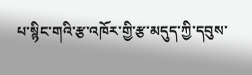པ་སྙིང་གའི་རྩ་འཁོར་གྱི་རྩ་མདུད་ཀྱི་དབུས་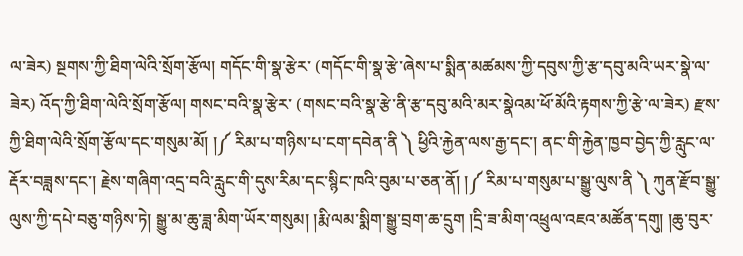ལ་ཟེར) སྔགས་ཀྱི་ཐིག་ལེའི་སྲོག་རྩོལ། གདོང་གི་སྣ་རྩེར་ (གདོང་གི་སྣ་རྩེ་ཞེས་པ་སྨིན་མཚམས་ཀྱི་དབུས་ཀྱི་རྩ་དབུ་མའི་ཡར་སྣེ་ལ་ཟེར) འོད་ཀྱི་ཐིག་ལེའི་སྲོག་རྩོལ། གསང་བའི་སྣ་རྩེར་ (གསང་བའི་སྣ་རྩེ་ནི་རྩ་དབུ་མའི་མར་སྣེའམ་ཕོ་མོའི་རྟགས་ཀྱི་རྩེ་ལ་ཟེར) རྫས་ཀྱི་ཐིག་ལེའི་སྲོག་རྩོལ་དང་གསུམ་མོ། །༼ རིམ་པ་གཉིས་པ་ངག་དབེན་ནི ༽ ཕྱིའི་རྐྱེན་ལས་རྒྱ་དང་། ནང་གི་རྐྱེན་ཁྱབ་བྱེད་ཀྱི་རླུང་ལ་རྡོར་བཟླས་དང་། རྗེས་གཞིག་འདྲ་བའི་རླུང་གི་དུས་རིམ་དང་སྙིང་ཁའི་བུམ་པ་ཅན་ནོ། །༼ རིམ་པ་གསུམ་པ་སྒྱུ་ལུས་ནི ༽ ཀུན་རྫོབ་སྒྱུ་ལུས་ཀྱི་དཔེ་བཅུ་གཉིས་ཏེ། སྒྱུ་མ་ཆུ་ཟླ་མིག་ཡོར་གསུམ། །རྨི་ལམ་སྨིག་སྒྱུ་བྲག་ཆ་དྲུག །དྲི་ཟ་མིག་འཕྲུལ་འཇའ་མཚོན་དགུ། །ཆུ་བུར་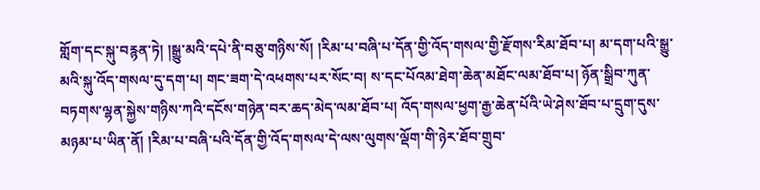གློག་དང་སྐུ་བརྙན་ཏེ། །སྒྱུ་མའི་དཔེ་ནི་བཅུ་གཉིས་སོ། །རིམ་པ་བཞི་པ་དོན་གྱི་འོད་གསལ་གྱི་རྫོགས་རིམ་ཐོབ་པ། མ་དག་པའི་སྒྱུ་མའི་སྐུ་འོད་གསལ་དུ་དག་པ། གང་ཟག་དེ་འཕགས་པར་སོང་བ། ས་དང་པོའམ་ཐེག་ཆེན་མཐོང་ལམ་ཐོབ་པ། ཉོན་སྒྲིབ་ཀུན་བཏགས་ལྷན་སྐྱེས་གཉིས་ཀའི་དངོས་གཉེན་བར་ཆད་མེད་ལམ་ཐོབ་པ། འོད་གསལ་ཕྱག་རྒྱ་ཆེན་པོའི་ཡེ་ཤེས་ཐོབ་པ་དྲུག་དུས་མཉམ་པ་ཡིན་ནོ། །རིམ་པ་བཞི་པའི་དོན་གྱི་འོད་གསལ་དེ་ལས་ལུགས་ལྡོག་གི་ཉེར་ཐོབ་གྲུབ་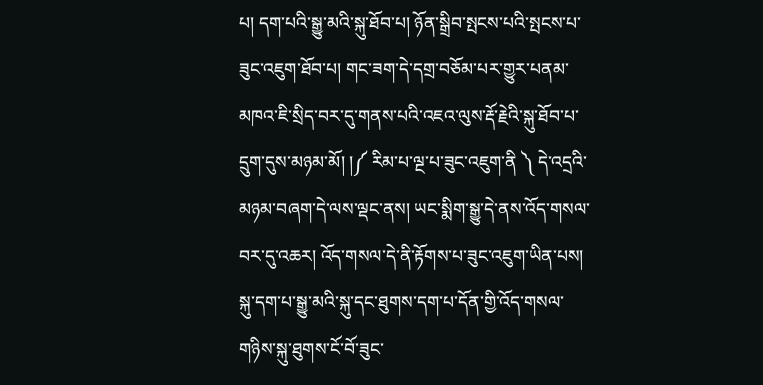པ། དག་པའི་སྒྱུ་མའི་སྐུ་ཐོབ་པ། ཉོན་སྒྲིབ་སྤངས་པའི་སྤངས་པ་ཟུང་འཇུག་ཐོབ་པ། གང་ཟག་དེ་དགྲ་བཅོམ་པར་གྱུར་པནམ་མཁའ་ཇི་སྲིད་བར་དུ་གནས་པའི་འཇའ་ལུས་རྡོ་རྗེའི་སྐུ་ཐོབ་པ་དྲུག་དུས་མཉམ་མོ། །༼ རིམ་པ་ལྔ་པ་ཟུང་འཇུག་ནི ༽ དེ་འདྲའི་མཉམ་བཞག་དེ་ལས་ལྡང་ནས། ཡང་སྨིག་སྒྱུ་དེ་ནས་འོད་གསལ་བར་དུ་འཆར། འོད་གསལ་དེ་ནི་རྟོགས་པ་ཟུང་འཇུག་ཡིན་པས། སྐུ་དག་པ་སྒྱུ་མའི་སྐུ་དང་ཐུགས་དག་པ་དོན་གྱི་འོད་གསལ་གཉིས་སྐུ་ཐུགས་ངོ་བོ་ཟུང་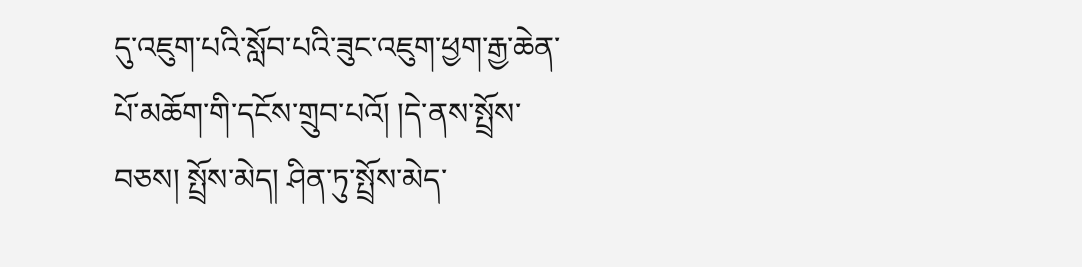དུ་འཇུག་པའི་སློབ་པའི་ཟུང་འཇུག་ཕྱག་རྒྱ་ཆེན་པོ་མཆོག་གི་དངོས་གྲུབ་པའོ། །དེ་ནས་སྤྲོས་བཅས། སྤྲོས་མེད། ཤིན་ཏུ་སྤྲོས་མེད་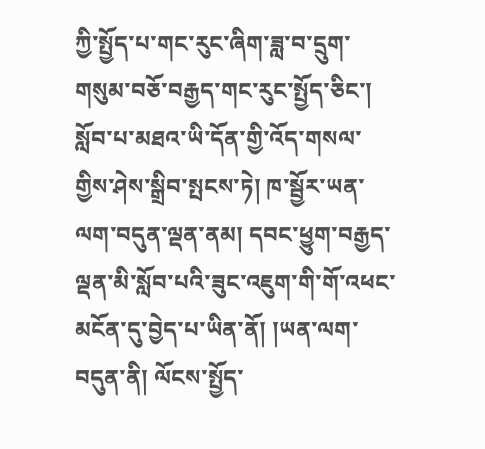ཀྱི་སྤྱོད་པ་གང་རུང་ཞིག་ཟླ་བ་དྲུག་གསུམ་བཅོ་བརྒྱད་གང་རུང་སྤྱོད་ཅིང་། སློབ་པ་མཐའ་ཡི་དོན་གྱི་འོད་གསལ་གྱིས་ཤེས་སྒྲིབ་སྤངས་ཏེ། ཁ་སྦྱོར་ཡན་ལག་བདུན་ལྡན་ནམ། དབང་ཕྱུག་བརྒྱད་ལྡན་མི་སློབ་པའི་ཟུང་འཇུག་གི་གོ་འཕང་མངོན་དུ་བྱེད་པ་ཡིན་ནོ། །ཡན་ལག་བདུན་ནི། ལོངས་སྤྱོད་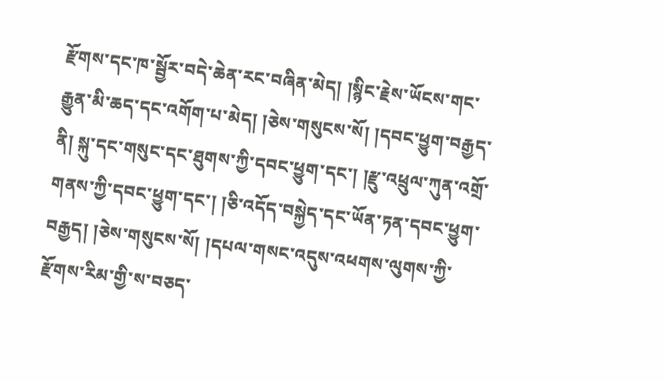རྫོགས་དང་ཁ་སྦྱོར་བདེ་ཆེན་རང་བཞིན་མེད། །སྙིང་རྗེས་ཡོངས་གང་རྒྱུན་མི་ཆད་དང་འགོག་པ་མེད། །ཅེས་གསུངས་སོ། །དབང་ཕྱུག་བརྒྱད་ནི། སྐུ་དང་གསུང་དང་ཐུགས་ཀྱི་དབང་ཕྱུག་དང་། །རྫུ་འཕྲུལ་ཀུན་འགྲོ་གནས་ཀྱི་དབང་ཕྱུག་དང་། །ཅི་འདོད་བསྐྱེད་དང་ཡོན་ཏན་དབང་ཕྱུག་བརྒྱད། །ཅེས་གསུངས་སོ། །དཔལ་གསང་འདུས་འཕགས་ལུགས་ཀྱི་རྫོགས་རིམ་གྱི་ས་བཅད་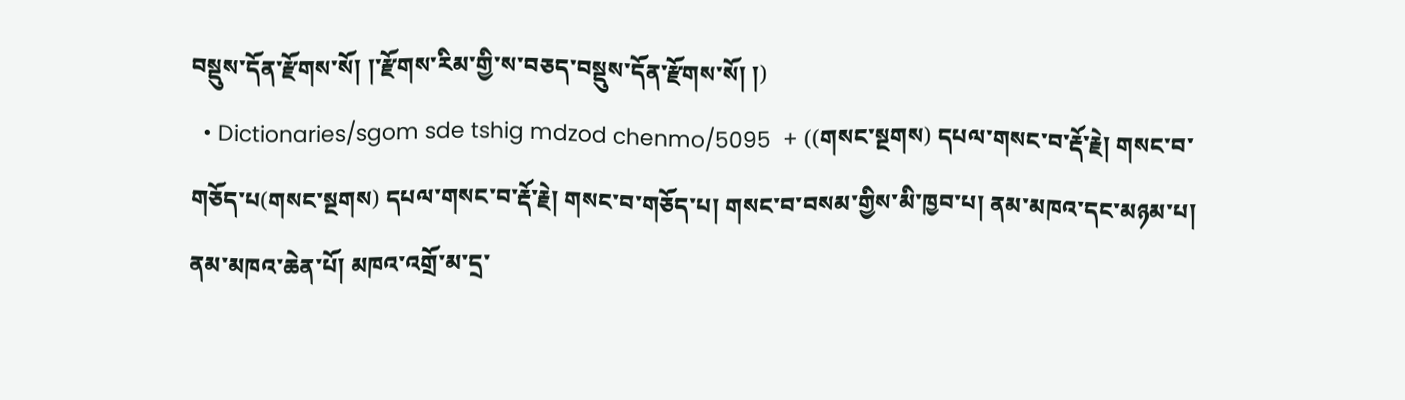བསྡུས་དོན་རྫོགས་སོ། །་རྫོགས་རིམ་གྱི་ས་བཅད་བསྡུས་དོན་རྫོགས་སོ། །)
  • Dictionaries/sgom sde tshig mdzod chenmo/5095  + ((གསང་སྔགས) དཔལ་གསང་བ་རྡོ་རྗེ། གསང་བ་གཅོད་པ(གསང་སྔགས) དཔལ་གསང་བ་རྡོ་རྗེ། གསང་བ་གཅོད་པ། གསང་བ་བསམ་གྱིས་མི་ཁྱབ་པ། ནམ་མཁའ་དང་མཉམ་པ། ནམ་མཁའ་ཆེན་པོ། མཁའ་འགྲོ་མ་དྲ་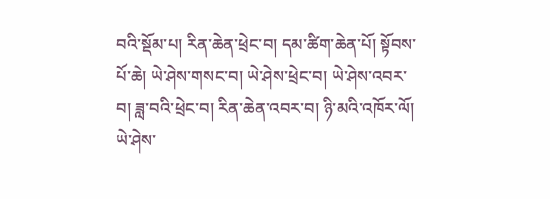བའི་སྡོམ་པ། རིན་ཆེན་ཕྲེང་བ། དམ་ཚིག་ཆེན་པོ། སྟོབས་པོ་ཆེ། ཡེ་ཤེས་གསང་བ། ཡེ་ཤེས་ཕྲེང་བ། ཡེ་ཤེས་འབར་བ། ཟླ་བའི་ཕྲེང་བ། རིན་ཆེན་འབར་བ། ཉི་མའི་འཁོར་ལོ། ཡེ་ཤེས་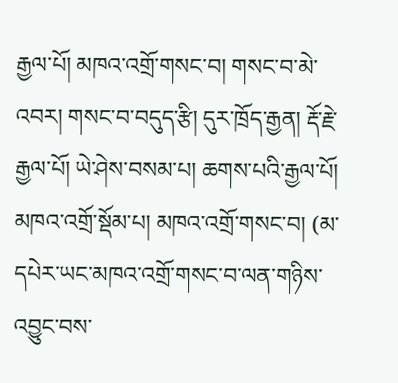རྒྱལ་པོ། མཁའ་འགྲོ་གསང་བ། གསང་བ་མེ་འབར། གསང་བ་བདུད་རྩི། དུར་ཁྲོད་རྒྱན། རྡོ་རྗེ་རྒྱལ་པོ། ཡེ་ཤེས་བསམ་པ། ཆགས་པའི་རྒྱལ་པོ། མཁའ་འགྲོ་སྡོམ་པ། མཁའ་འགྲོ་གསང་བ། (མ་དཔེར་ཡང་མཁའ་འགྲོ་གསང་བ་ལན་གཉིས་འབྱུང་བས་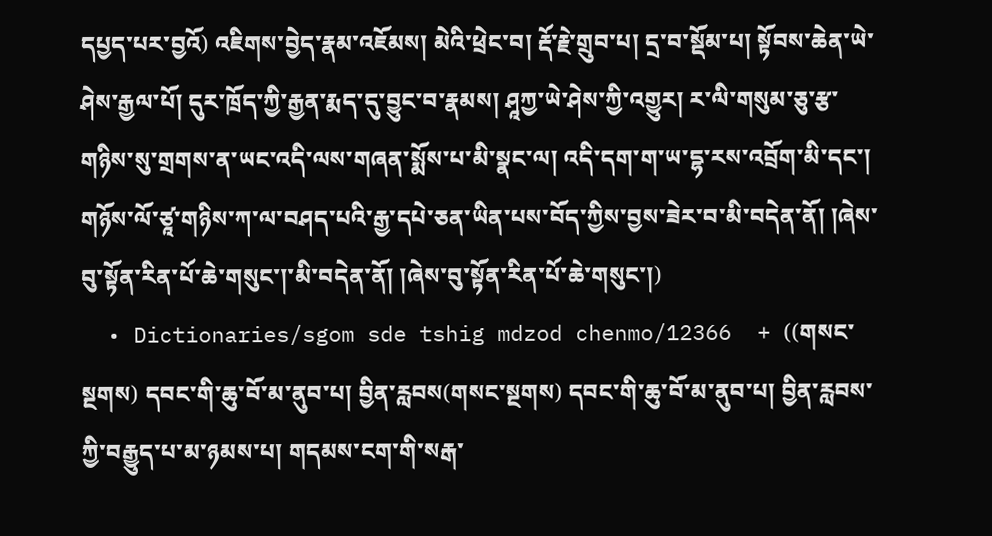དཔྱད་པར་བྱའོ) འཇིགས་བྱེད་རྣམ་འཇོམས། མེའི་ཕྲེང་བ། རྡོ་རྗེ་གྲུབ་པ། དྲ་བ་སྡོམ་པ། སྟོབས་ཆེན་ཡེ་ཤེས་རྒྱལ་པོ། དུར་ཁྲོད་ཀྱི་རྒྱན་རྨད་དུ་བྱུང་བ་རྣམས། ཤཱཀྱ་ཡེ་ཤེས་ཀྱི་འགྱུར། ར་ལི་གསུམ་ཅུ་རྩ་གཉིས་སུ་གྲགས་ན་ཡང་འདི་ལས་གཞན་སྨོས་པ་མི་སྣང་ལ། འདི་དག་ག་ཡ་དྷ་རས་འབྲོག་མི་དང་། གཉོས་ལོ་ཙཱ་གཉིས་ཀ་ལ་བཤད་པའི་རྒྱ་དཔེ་ཅན་ཡིན་པས་བོད་ཀྱིས་བྱས་ཟེར་བ་མི་བདེན་ནོ། །ཞེས་བུ་སྟོན་རིན་པོ་ཆེ་གསུང་།་མི་བདེན་ནོ། །ཞེས་བུ་སྟོན་རིན་པོ་ཆེ་གསུང་།)
  • Dictionaries/sgom sde tshig mdzod chenmo/12366  + ((གསང་སྔགས) དབང་གི་ཆུ་བོ་མ་ནུབ་པ། བྱིན་རླབས(གསང་སྔགས) དབང་གི་ཆུ་བོ་མ་ནུབ་པ། བྱིན་རླབས་ཀྱི་བརྒྱུད་པ་མ་ཉམས་པ། གདམས་ངག་གི་སརྒ་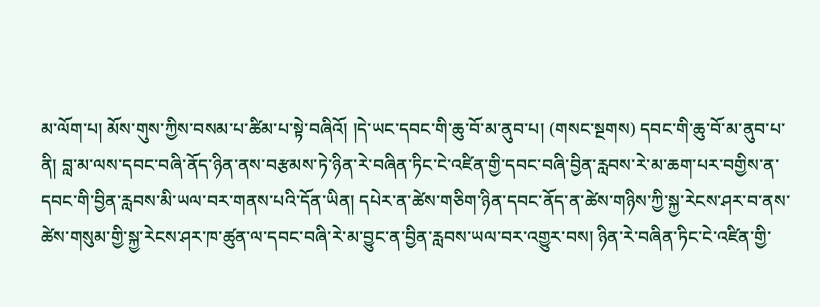མ་ལོག་པ། མོས་གུས་ཀྱིས་བསམ་པ་ཚིམ་པ་སྟེ་བཞིའོ། །དེ་ཡང་དབང་གི་ཆུ་བོ་མ་ནུབ་པ། (གསང་སྔགས) དབང་གི་ཆུ་བོ་མ་ནུབ་པ་ནི། བླ་མ་ལས་དབང་བཞི་ནོད་ཉིན་ནས་བརྩམས་ཏེ་ཉིན་རེ་བཞིན་ཏིང་ངེ་འཛིན་གྱི་དབང་བཞི་བྱིན་རླབས་རེ་མ་ཆག་པར་བགྱིས་ན་དབང་གི་བྱིན་རླབས་མི་ཡལ་བར་གནས་པའི་དོན་ཡིན། དཔེར་ན་ཚེས་གཅིག་ཉིན་དབང་ནོད་ན་ཚེས་གཉིས་ཀྱི་སྐྱ་རེངས་ཤར་བ་ནས་ཚེས་གསུམ་གྱི་སྐྱ་རེངས་ཤར་ཁ་ཚུན་ལ་དབང་བཞི་རེ་མ་བྱུང་ན་བྱིན་རླབས་ཡལ་བར་འགྱུར་བས། ཉིན་རེ་བཞིན་ཏིང་ངེ་འཛིན་གྱི་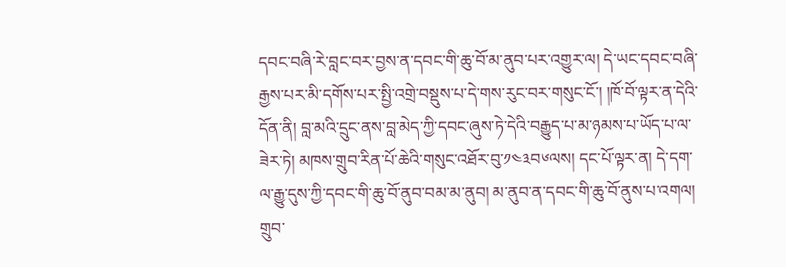དབང་བཞི་རེ་བླང་བར་བྱས་ན་དབང་གི་ཆུ་བོ་མ་ནུབ་པར་འགྱུར་ལ། དེ་ཡང་དབང་བཞི་རྒྱས་པར་མི་དགོས་པར་སྤྱི་འགྲེ་བསྡུས་པ་དེ་གས་རུང་བར་གསུང་ངོ་། །ཁོ་བོ་ལྟར་ན་དེའི་དོན་ནི། བླ་མའི་དྲུང་ནས་བླ་མེད་ཀྱི་དབང་ཞུས་ཏེ་དེའི་བརྒྱུད་པ་མ་ཉམས་པ་ཡོད་པ་ལ་ཟེར་ཏེ། མཁས་གྲུབ་རིན་པོ་ཆེའི་གསུང་འཐོར་བུ་༡༤༣བ༦ལས། དང་པོ་ལྟར་ན། དེ་དག་ལ་རྒྱུ་དུས་ཀྱི་དབང་གི་ཆུ་བོ་ནུབ་བམ་མ་ནུབ། མ་ནུབ་ན་དབང་གི་ཆུ་བོ་ནུས་པ་འགལ། གྲུབ་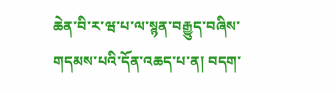ཆེན་བི་ར་ཝ་པ་ལ་སྙན་བརྒྱུད་བཞིས་གདམས་པའི་དོན་འཆད་པ་ན། བདག་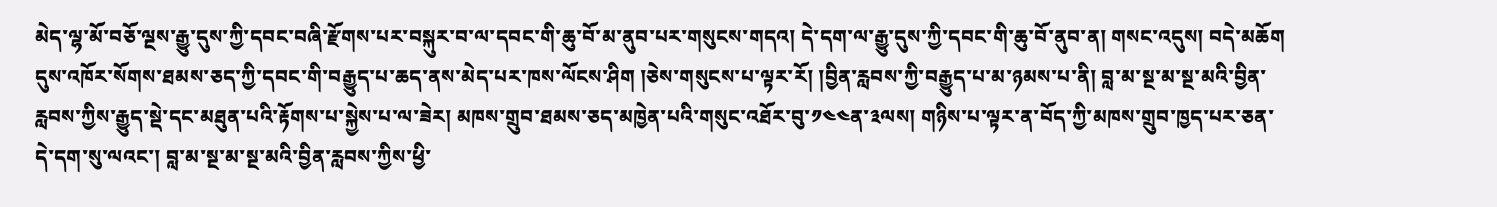མེད་ལྷ་མོ་བཅོ་ལྔས་རྒྱུ་དུས་ཀྱི་དབང་བཞི་རྫོགས་པར་བསྐུར་བ་ལ་དབང་གི་ཆུ་བོ་མ་ནུབ་པར་གསུངས་གདའ། དེ་དག་ལ་རྒྱུ་དུས་ཀྱི་དབང་གི་ཆུ་བོ་ནུབ་ན། གསང་འདུས། བདེ་མཆོག དུས་འཁོར་སོགས་ཐམས་ཅད་ཀྱི་དབང་གི་བརྒྱུད་པ་ཆད་ནས་མེད་པར་ཁས་ལོངས་ཤིག །ཅེས་གསུངས་པ་ལྟར་རོ། །བྱིན་རླབས་ཀྱི་བརྒྱུད་པ་མ་ཉམས་པ་ནི། བླ་མ་སྔ་མ་སྔ་མའི་བྱིན་རླབས་ཀྱིས་རྒྱུད་སྡེ་དང་མཐུན་པའི་རྟོགས་པ་སྐྱེས་པ་ལ་ཟེར། མཁས་གྲུབ་ཐམས་ཅད་མཁྱེན་པའི་གསུང་འཐོར་བུ་༡༤༤ན་༣ལས། གཉིས་པ་ལྟར་ན་བོད་ཀྱི་མཁས་གྲུབ་ཁྱད་པར་ཅན་དེ་དག་སུ་ལའང་། བླ་མ་སྔ་མ་སྔ་མའི་བྱིན་རླབས་ཀྱིས་ཕྱི་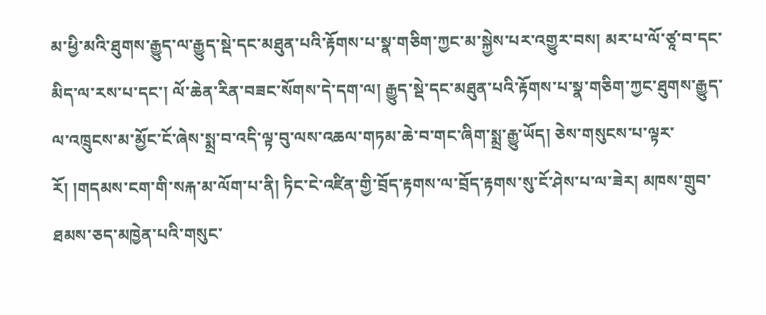མ་ཕྱི་མའི་ཐུགས་རྒྱུད་ལ་རྒྱུད་སྡེ་དང་མཐུན་པའི་རྟོགས་པ་སྣ་གཅིག་ཀྱང་མ་སྐྱེས་པར་འགྱུར་བས། མར་པ་ལོ་ཙཱ་བ་དང་མིད་ལ་རས་པ་དང་། ལོ་ཆེན་རིན་བཟང་སོགས་དེ་དག་ལ། རྒྱུད་སྡེ་དང་མཐུན་པའི་རྟོགས་པ་སྣ་གཅིག་ཀྱང་ཐུགས་རྒྱུད་ལ་འཁྲུངས་མ་མྱོང་ངོ་ཞེས་སྨྲ་བ་འདི་ལྟ་བུ་ལས་འཆལ་གཏམ་ཆེ་བ་གང་ཞིག་སྨྲ་རྒྱུ་ཡོད། ཅེས་གསུངས་པ་ལྟར་རོ། །གདམས་ངག་གི་སརྐ་མ་ལོག་པ་ནི། ཏིང་ངེ་འཛིན་གྱི་བྲོད་རྟགས་ལ་བྲོད་རྟགས་སུ་ངོ་ཤེས་པ་ལ་ཟེར། མཁས་གྲུབ་ཐམས་ཅད་མཁྱེན་པའི་གསུང་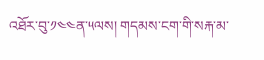འཐོར་བུ་༡༤༤ན་༥ལས། གདམས་ངག་གི་སརྐ་མ་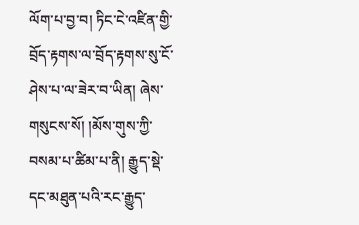ལོག་པ་བྱ་བ། ཏིང་ངེ་འཛིན་གྱི་བྲོད་རྟགས་ལ་བྲོད་རྟགས་སུ་ངོ་ཤེས་པ་ལ་ཟེར་བ་ཡིན། ཞེས་གསུངས་སོ། །མོས་གུས་ཀྱི་བསམ་པ་ཚིམ་པ་ནི། རྒྱུད་སྡེ་དང་མཐུན་པའི་རང་རྒྱུད་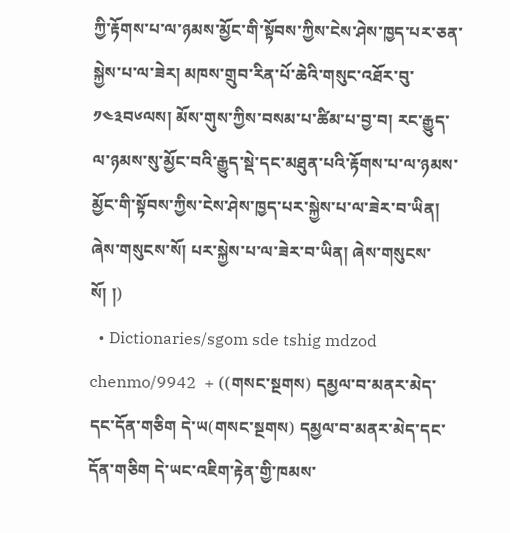ཀྱི་རྟོགས་པ་ལ་ཉམས་མྱོང་གི་སྟོབས་ཀྱིས་ངེས་ཤེས་ཁྱད་པར་ཅན་སྐྱེས་པ་ལ་ཟེར། མཁས་གྲུབ་རིན་པོ་ཆེའི་གསུང་འཐོར་བུ་༡༤༣བ༦ལས། མོས་གུས་ཀྱིས་བསམ་པ་ཚིམ་པ་བྱ་བ། རང་རྒྱུད་ལ་ཉམས་སུ་མྱོང་བའི་རྒྱུད་སྡེ་དང་མཐུན་པའི་རྟོགས་པ་ལ་ཉམས་མྱོང་གི་སྟོབས་ཀྱིས་ངེས་ཤེས་ཁྱད་པར་སྐྱེས་པ་ལ་ཟེར་བ་ཡིན། ཞེས་གསུངས་སོ། པར་སྐྱེས་པ་ལ་ཟེར་བ་ཡིན། ཞེས་གསུངས་སོ། །)
  • Dictionaries/sgom sde tshig mdzod chenmo/9942  + ((གསང་སྔགས) དམྱལ་བ་མནར་མེད་དང་དོན་གཅིག དེ་ཡ(གསང་སྔགས) དམྱལ་བ་མནར་མེད་དང་དོན་གཅིག དེ་ཡང་འཇིག་རྟེན་གྱི་ཁམས་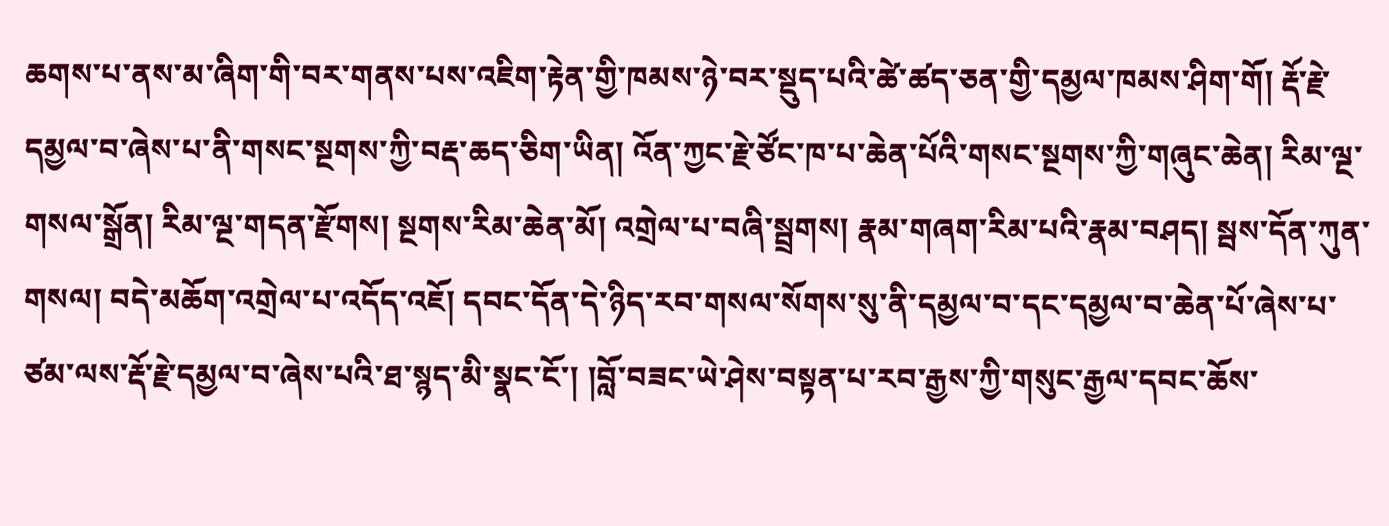ཆགས་པ་ནས་མ་ཞིག་གི་བར་གནས་པས་འཇིག་རྟེན་གྱི་ཁམས་ཉེ་བར་སྡུད་པའི་ཚེ་ཚད་ཅན་གྱི་དམྱལ་ཁམས་ཤིག་གོ། རྡོ་རྗེ་དམྱལ་བ་ཞེས་པ་ནི་གསང་སྔགས་ཀྱི་བརྡ་ཆད་ཅིག་ཡིན། འོན་ཀྱང་རྗེ་ཙོང་ཁ་པ་ཆེན་པོའི་གསང་སྔགས་ཀྱི་གཞུང་ཆེན། རིམ་ལྔ་གསལ་སྒྲོན། རིམ་ལྔ་གདན་རྫོགས། སྔགས་རིམ་ཆེན་མོ། འགྲེལ་པ་བཞི་སྦྲགས། རྣམ་གཞག་རིམ་པའི་རྣམ་བཤད། སྦས་དོན་ཀུན་གསལ། བདེ་མཆོག་འགྲེལ་པ་འདོད་འཇོ། དབང་དོན་དེ་ཉིད་རབ་གསལ་སོགས་སུ་ནི་དམྱལ་བ་དང་དམྱལ་བ་ཆེན་པོ་ཞེས་པ་ཙམ་ལས་རྡོ་རྗེ་དམྱལ་བ་ཞེས་པའི་ཐ་སྙད་མི་སྣང་ངོ་། །བློ་བཟང་ཡེ་ཤེས་བསྟན་པ་རབ་རྒྱས་ཀྱི་གསུང་རྒྱལ་དབང་ཆོས་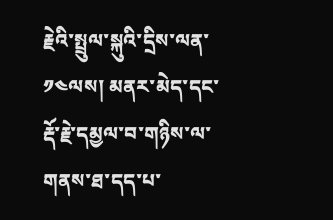རྗེའི་སྤྲུལ་སྐུའི་དྲིས་ལན་༡༤ལས། མནར་མེད་དང་རྡོ་རྗེ་དམྱལ་བ་གཉིས་ལ་གནས་ཐ་དད་པ་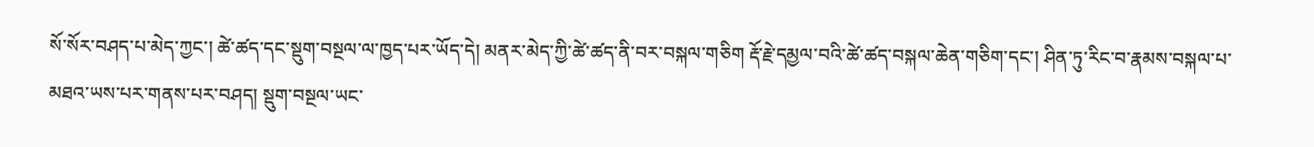སོ་སོར་བཤད་པ་མེད་ཀྱང་། ཚེ་ཚད་དང་སྡུག་བསྔལ་ལ་ཁྱད་པར་ཡོད་དེ། མནར་མེད་ཀྱི་ཚེ་ཚད་ནི་བར་བསྐལ་གཅིག རྡོ་རྗེ་དམྱལ་བའི་ཚེ་ཚད་བསྐལ་ཆེན་གཅིག་དང་། ཤིན་ཏུ་རིང་བ་རྣམས་བསྐལ་པ་མཐའ་ཡས་པར་གནས་པར་བཤད། སྡུག་བསྔལ་ཡང་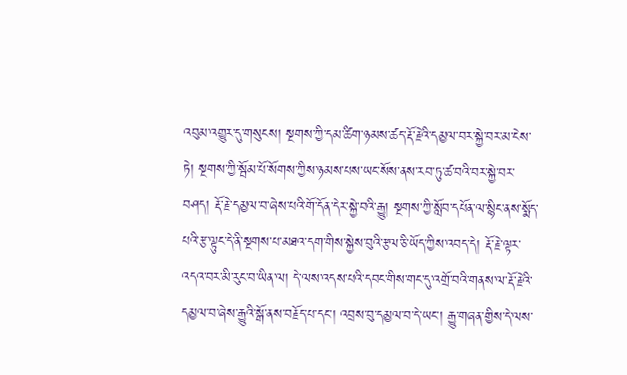འབུམ་འགྱུར་དུ་གསུངས། སྔགས་ཀྱི་དམ་ཚིག་ཉམས་ཚད་རྡོ་རྗེའི་དམྱལ་བར་སྐྱེ་བར་མ་ངེས་ཏེ། སྔགས་ཀྱི་སྦོམ་པོ་སོགས་ཀྱིས་ཉམས་པས་ཡང་སོས་ནས་རབ་ཏུ་ཚ་བའི་བར་སྐྱེ་བར་བཤད། རྡོ་རྗེ་དམྱལ་བ་ཞེས་པའི་གོ་དོན་དེར་སྐྱེ་བའི་རྒྱུ། སྔགས་ཀྱི་སློབ་དཔོན་ལ་སྙིང་ནས་སྨོད་པའི་རྩ་ལྟུང་དེ་ནི་སྔགས་པ་མཐའ་དག་གིས་སྐྱེས་བུའི་རྩལ་ཅི་ཡོད་ཀྱིས་འབད་དེ། རྡོ་རྗེ་ལྟར་འདའ་བར་མི་རུང་བ་ཡིན་ལ། དེ་ལས་འདས་པའི་དབང་གིས་གང་དུ་འགྲོ་བའི་གནས་ལ་རྡོ་རྗེའི་དམྱལ་བ་ཞེས་རྒྱུའི་སྒོ་ནས་བརྗོད་པ་དང་། འབྲས་བུ་དམྱལ་བ་དེ་ཡང་། རྒྱུ་གཞན་གྱིས་དེ་ལས་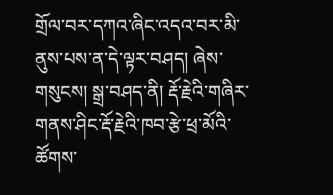གྲོལ་བར་དཀའ་ཞིང་འདའ་བར་མི་ནུས་པས་ན་དེ་ལྟར་བཤད། ཞེས་གསུངས། སྒྲ་བཤད་ནི། རྡོ་རྗེའི་གཞིར་གནས་ཤིང་རྡོ་རྗེའི་ཁབ་རྩེ་ཕྲ་མོའི་ཚོགས་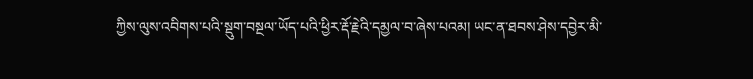ཀྱིས་ལུས་འབིགས་པའི་སྡུག་བསྔལ་ཡོད་པའི་ཕྱིར་རྡོ་རྗེའི་དམྱལ་བ་ཞེས་པའམ། ཡང་ན་ཐབས་ཤེས་དབྱེར་མི་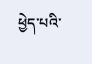ཕྱེད་པའི་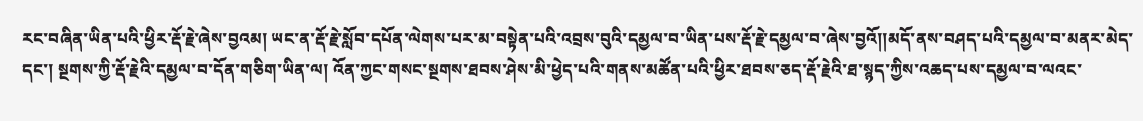རང་བཞིན་ཡིན་པའི་ཕྱིར་རྡོ་རྗེ་ཞེས་བྱའམ། ཡང་ན་རྡོ་རྗེ་སློབ་དཔོན་ལེགས་པར་མ་བསྟེན་པའི་འབྲས་བུའི་དམྱལ་བ་ཡིན་པས་རྡོ་རྗེ་དམྱལ་བ་ཞེས་བྱའོ།།མདོ་ནས་བཤད་པའི་དམྱལ་བ་མནར་མེད་དང་། སྔགས་ཀྱི་རྡོ་རྗེའི་དམྱལ་བ་དོན་གཅིག་ཡིན་ལ། འོན་ཀྱང་གསང་སྔགས་ཐབས་ཤེས་མི་ཕྱེད་པའི་གནས་མཚོན་པའི་ཕྱིར་ཐབས་ཅད་རྡོ་རྗེའི་ཐ་སྙད་ཀྱིས་འཆད་པས་དམྱལ་བ་ལའང་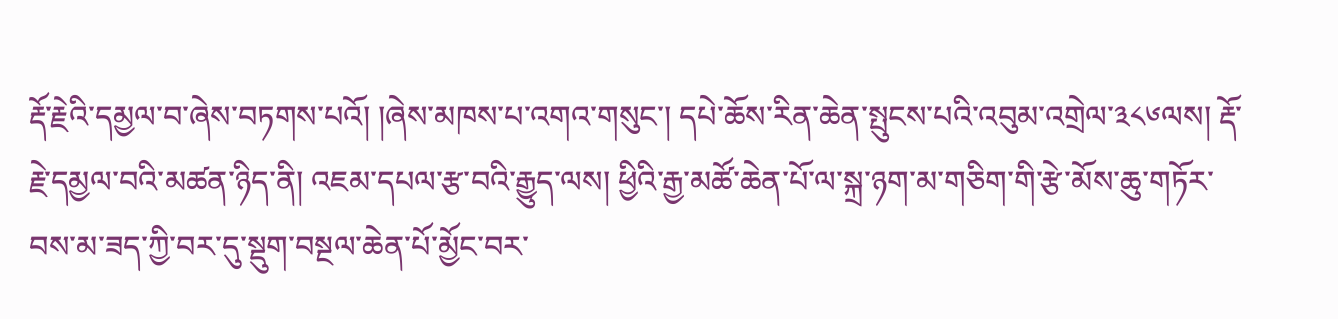རྡོ་རྗེའི་དམྱལ་བ་ཞེས་བཏགས་པའོ། །ཞེས་མཁས་པ་འགའ་གསུང་། དཔེ་ཆོས་རིན་ཆེན་སྤུངས་པའི་འབུམ་འགྲེལ་༣༨༦ལས། རྡོ་རྗེ་དམྱལ་བའི་མཚན་ཉིད་ནི། འཇམ་དཔལ་རྩ་བའི་རྒྱུད་ལས། ཕྱིའི་རྒྱ་མཚོ་ཆེན་པོ་ལ་སྐྲ་ཉག་མ་གཅིག་གི་རྩེ་མོས་ཆུ་གཏོར་བས་མ་ཟད་ཀྱི་བར་དུ་སྡུག་བསྔལ་ཆེན་པོ་མྱོང་བར་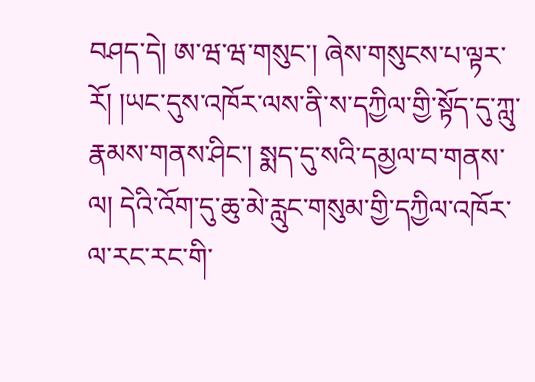བཤད་དེ། ཨ་ཝ་ཝ་གསུང་། ཞེས་གསུངས་པ་ལྟར་རོ། །ཡང་དུས་འཁོར་ལས་ནི་ས་དཀྱིལ་གྱི་སྟོད་དུ་ཀླུ་རྣམས་གནས་ཤིང་། སྨད་དུ་སའི་དམྱལ་བ་གནས་ལ། དེའི་འོག་དུ་ཆུ་མེ་རླུང་གསུམ་གྱི་དཀྱིལ་འཁོར་ལ་རང་རང་གི་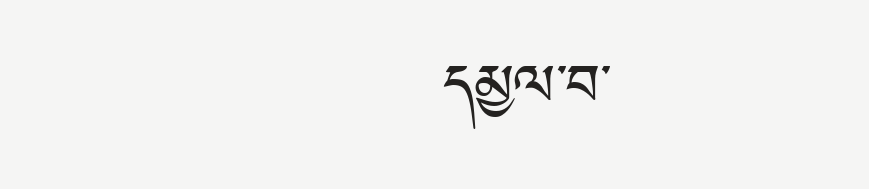དམྱལ་བ་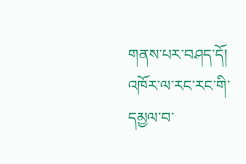གནས་པར་བཤད་དོ། འཁོར་ལ་རང་རང་གི་དམྱལ་བ་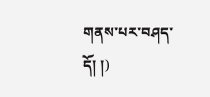གནས་པར་བཤད་དོ། །)